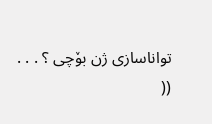تواناسازی ژن بۆچی ؟ . . . ((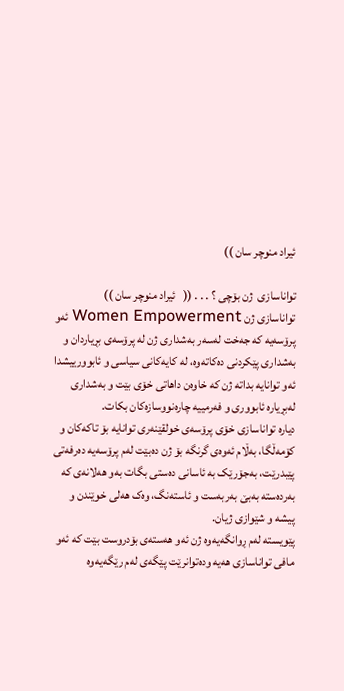ئیراد منوچر سان ))

تواناسازی  ژن بۆچی ؟ . . . ((   ئیراد منوچر سان ))
تواناسازی ژن Women Empowerment ئەو پرۆسەیە کە جەخت لەسەر بەشداری ژن لە پرۆسەی بڕیاردان و بەشداری پێکردنی دەکاتەوە، لە کایەکانی سیاسی و ئابوورییشدا ئەو توانایە بداتە ژن کە خاوەن داھاتی خۆی بێت و بەشداری لەبڕیارە ئابووری و فەرمییە چارەنووسازەکان بکات.
دیارە تواناسازی خۆی پرۆسەی خولقێنەری توانایە بۆ تاکەکان و کۆمەڵگا، بەڵام ئەوەی گرنگە بۆ ژن دەبێت لەم پرۆسەیە دەرفەتی پێبدرێت، بەجۆرێک بە ئاسانی دەستی بگات بەو ھەلانەی کە بەردەستە بەبێ بەربەست و ئاستەنگ، وەک ھەلی خوێندن و پیشە و شێوازی ژیان.
پێویستە لەم ڕوانگەیەوە ژن ئەو ھەستەی بۆدروست بێت کە ئەو مافی تواناسازی ھەیە ودەتوانرێت پێگەی لەم رێگەیەوە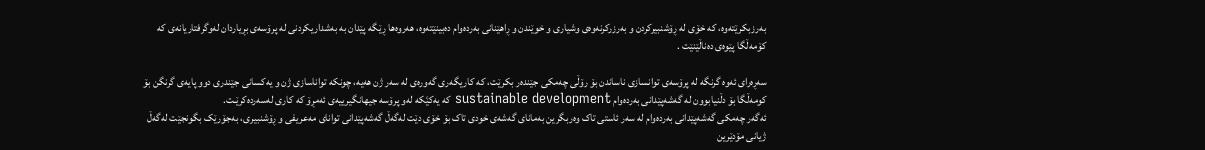بەرزبکرێتەوە، کە خۆی لە ڕۆشنبیرکردن و بەرزرکرنەوەی وشیاری و خوێندن و ڕاھێنانی بەردەوام دەبینێتەوە، ھەروەھا ڕێگە پێدان بە بەشداریکردنی لە پرۆسەی بڕیاردان لەوگرفتاریانەی کە کۆمەڵگا پێوەی دەناڵێنێت .

سەڕەرای ئەوە گرنگە لە پرۆسەی توانسازی ناساندن بۆ رۆڵی چەمکی جێندەر بکرێت، کە کاریگەری گەورەی لە سەر ژن ھەیە، چونکە تواناسازی ژن و یەکسانی جێندری دوو پایەی گرنگن بۆ کومەڵگا بۆ دڵنیابوون لە گەشەپێدانی بەردەوام sustainable development کە یەکێَکە لەو پرۆسە جیھانگیرییەی ئەمڕۆ کە کاری لەسەردەکرێـت.
ئەگەر چەمکی گەشەپێدانی بەردەوام لە سەر ئاستی تاک وەربگرین بەمانای گەشەی خودی تاک بۆ خۆی دێت لەگەڵ گەشەپێدانی توانای مەعریفی و ڕۆشنبیری، بەجۆرێک بگونجێت لەگەڵ ژیانی مۆدێرین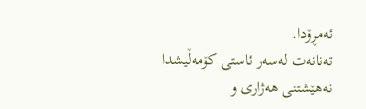ئەمڕۆدا.
تەنانەت لەسەر ئاستی کۆمەڵیشدا نەھێشتنی ھەژاری و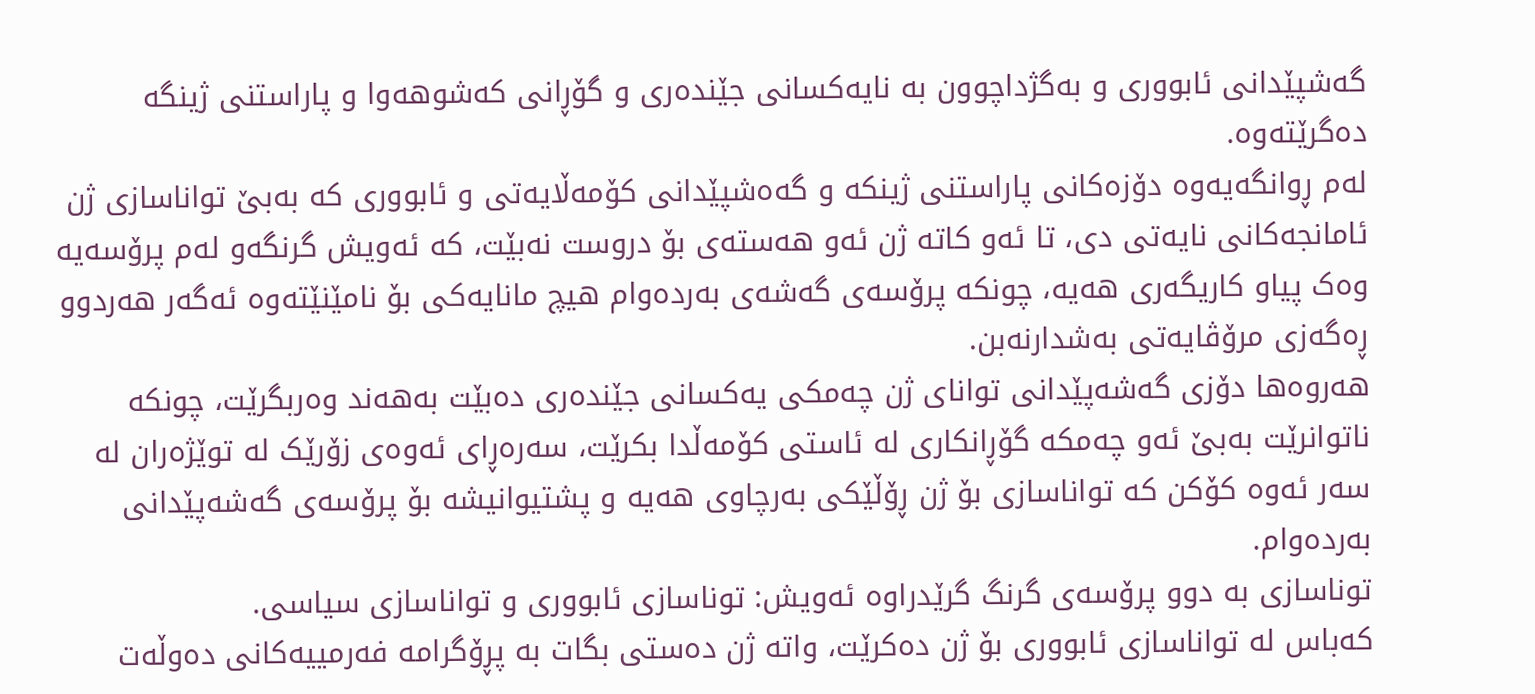گەشپێدانی ئابووری و بەگژداچوون بە نایەکسانی جێندەری و گۆڕانی کەشوھەوا و پاراستنی ژینگە دەگرێتەوە.
لەم ڕوانگەیەوە دۆزەکانی پاراستنی ژینکە و گەەشپێدانی کۆمەڵایەتی و ئابووری کە بەبێ تواناسازی ژن ئامانجەکانی نایەتی دی، تا ئەو کاتە ژن ئەو ھەستەی بۆ دروست نەبێت، کە ئەویش گرنگەو لەم پرۆسەیە وەک پیاو کاریگەری ھەیە، چونکە پرۆسەی گەشەی بەردەوام ھیچ مانایەکی بۆ نامێنێتەوە ئەگەر ھەردوو ڕەگەزی مرۆڤایەتی بەشدارنەبن.
ھەروەھا دۆزی گەشەپێدانی توانای ژن چەمکی یەکسانی جێندەری دەبێت بەھەند وەربگرێت، چونکە ناتوانرێت بەبێ ئەو چەمکە گۆڕانکاری لە ئاستی کۆمەڵدا بکرێت، سەرەڕای ئەوەی زۆرێک لە توێژەران لە سەر ئەوە کۆکن کە تواناسازی بۆ ژن ڕۆڵێکی بەرچاوی ھەیە و پشتیوانیشە بۆ پرۆسەی گەشەپێدانی بەردەوام.
توناسازی بە دوو پرۆسەی گرنگ گرێدراوە ئەویش: توناسازی ئابووری و تواناسازی سیاسی.
کەباس لە تواناسازی ئابووری بۆ ژن دەکرێت، واتە ژن دەستی بگات بە پڕۆگرامە فەرمییەکانی دەوڵەت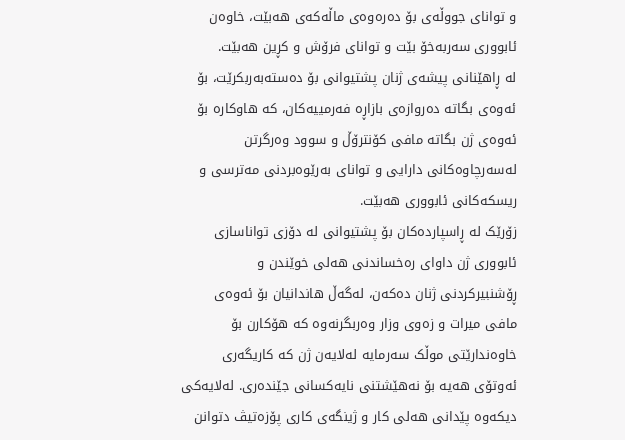و توانای جووڵەی بۆ دەرەوەی ماڵەکەی ھەبێت، خاوەن ئابووری سەربەخۆ بێت و توانای فرۆش و کڕین ھەبێت.
لە ڕاھێنانی پیشەی ژنان پشتیوانی بۆ دەستەبەربکرێت، بۆ ئەوەی بگاتە دەروازەی بازاڕە فەرمییەکان، کە ھاوکارە بۆ ئەوەی ژن بگاتە مافی کۆنترۆڵ و سوود وەرگرتن لەسەرچاوەکانی دارایی و توانای بەرێوەبردنی مەترسی و ریسکەکانی ئابووری ھەبێت.
زۆرێک لە ڕاسپاردەکان بۆ پشتیوانی لە دۆزی تواناسازی ئابووری ژن داوای رەخساندنی ھەلی خوێندن و ڕۆشنبیرکردنی ژنان دەکەن، لەگەڵ ھاندانیان بۆ ئەوەی مافی میرات و زەوی وزار وەربگرنەوە کە ھۆکارن بۆ خاوەندارێتی موڵک سەرمایە لەلایەن ژن کە کاریگەری ئەوتۆی ھەیە بۆ نەھێشتنی نایەکسانی جێندەری. لەلایەکی دیکەوە پێدانی ھەلی کار و ژینگەی کاری پۆزەتیڤ دتوانن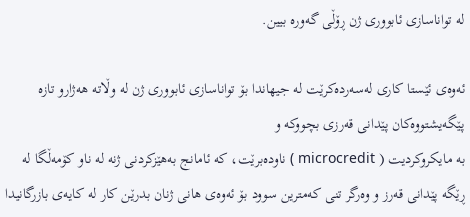لە تواناسازی ئابووری ژن ڕۆڵی گەورە بیین.

ئەوەی ئێستا کاری لەسەردەکرێت لە جیھاندا بۆ تواناسازی ئابووری ژن لە وڵاتە ھەژارو تازە پێگەیشتووەکان پێدانی قەرزی بچووکە و
بە مایکروکردیت ( microcredit ) ناودەبرێت، کە ئامانج بەھێزکردنی ژنە لە ناو کۆمەڵگا لە ڕێگە پێدانی قەرز و وەرگر تنی کەمترین سوود بۆ ئەوەی ھانی ژنان بدرێن کار لە کایەی بازرگانیدا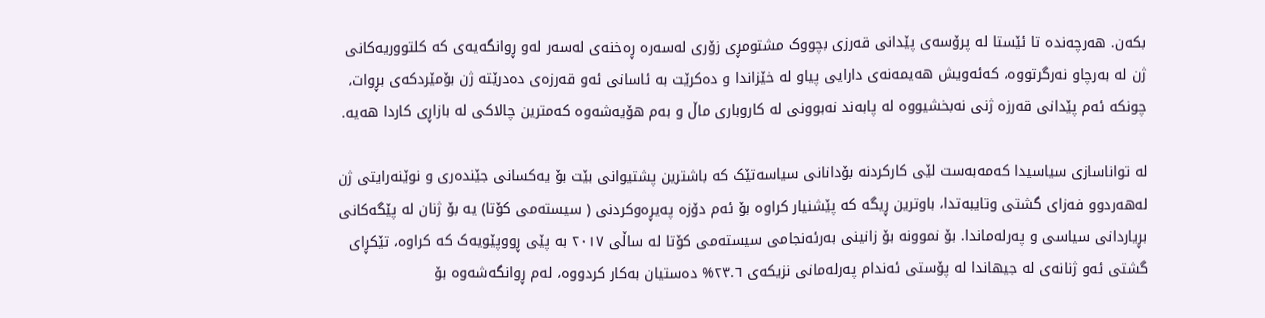بکەن. ھەرچەندە تا ئێستا لە پرۆسەی پێدانی قەرزی بچووک مشتومڕی زۆری لەسەرە ڕەخنەی لەسەر لەو ڕوانگەیەی کە کلتووریەکانی ژن لە بەرچاو نەرگرتووە، کەئەویش ھەیمەنەی دارایی پیاو لە خێزاندا و دەکرێت بە ئاسانی ئەو قەرزەی دەدرێتە ژن بۆمێردکەی بڕوات، چونکە ئەم پێدانی قەرزە ژنی نەبخشیووە لە پابەند نەبوونی لە کاروباری ماڵ و بەم ھۆیەشەوە کەمترین چالاکی لە بازاڕی کاردا ھەیە.

لە تواناسازی سیاسیدا کەمەبەست لێی کارکردنە بۆدانانی سیاسەتێک کە باشترین پشتیوانی بێت بۆ یەکسانی جێندەری و نوێنەرایتی ژن لەھەردوو فەزای گشتی وتایبەتدا، باوترین ڕیگە کە پێشنیار کراوە بۆ ئەم دۆزە پەیڕەوکردنی ( سیستەمی کۆتا) یە بۆ ژنان لە پێگەکانی بڕیاردانی سیاسی و پەرلەماندا. بۆ نموونە بۆ زانینی بەرئەنجامی سیستەمی کۆتا لە ساڵی ٢٠١٧ بە پێی ڕووپێویەک کە کراوە، تێکڕای گشتی ئەو ژنانەی لە جیھاندا لە پۆستی ئەندام پەرلەمانی نزیکەی ٢٣.٦% دەستیان بەکار کردووە، لەم ڕوانگەشەوە بۆ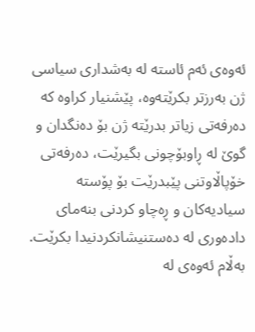ئەوەی ئەم ئاستە لە بەشداری سیاسی ژن بەرزتر بکرێتەوە، پێشنیار کراوە کە دەرفەتی زیاتر بدرێتە ژن بۆ دەنگدان و گوێ لە ڕاوبۆچونی بگیرێت، دەرفەتی خۆپاڵاوتنی پێبدرێت بۆ پۆستە سیادیەکان و ڕەچاو کردنی بنەمای دادەوری لە دەستنیشانکردنیدا بکرێت.
بەڵام ئەوەی لە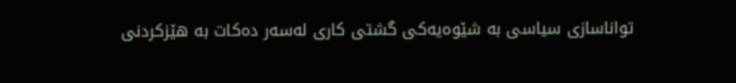تواناسازی سیاسی بە شێوەیەکی گشتی کاری لەسەر دەکات بە ھێزکردنی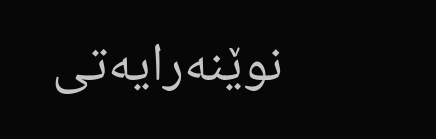نوێنەرایەتی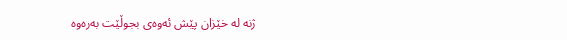ژنە لە خێزان پێش ئەوەی بجوڵێت بەرەوە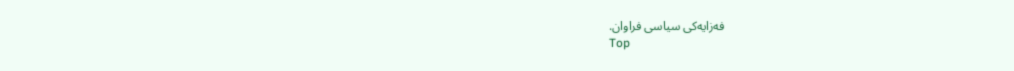فەزایەکی سیاسی فراوان.
Top